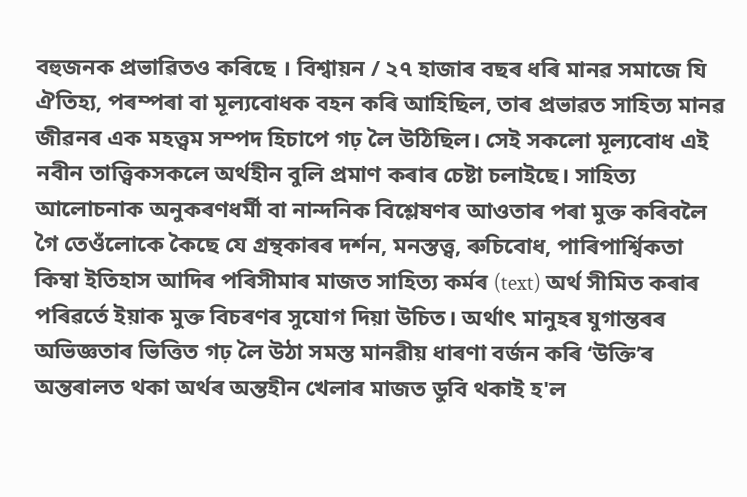বহুজনক প্ৰভাৱিতও কৰিছে । বিশ্বায়ন / ২৭ হাজাৰ বছৰ ধৰি মানৱ সমাজে যি ঐতিহ্য, পৰম্পৰা বা মূল্যবোধক বহন কৰি আহিছিল, তাৰ প্ৰভাৱত সাহিত্য মানৱ জীৱনৰ এক মহত্ত্বম সম্পদ হিচাপে গঢ় লৈ উঠিছিল। সেই সকলো মূল্যবোধ এই নবীন তাত্ত্বিকসকলে অর্থহীন বুলি প্ৰমাণ কৰাৰ চেষ্টা চলাইছে। সাহিত্য আলোচনাক অনুকৰণধর্মী বা নান্দনিক বিশ্লেষণৰ আওতাৰ পৰা মুক্ত কৰিবলৈ গৈ তেওঁলোকে কৈছে যে গ্ৰন্থকাৰৰ দৰ্শন, মনস্তত্ত্ব, ৰুচিবোধ, পাৰিপাৰ্শ্বিকতা কিম্বা ইতিহাস আদিৰ পৰিসীমাৰ মাজত সাহিত্য কৰ্মৰ (text) অৰ্থ সীমিত কৰাৰ পৰিৱৰ্তে ইয়াক মুক্ত বিচৰণৰ সুযোগ দিয়া উচিত। অৰ্থাৎ মানুহৰ যুগান্তৰৰ অভিজ্ঞতাৰ ভিত্তিত গঢ় লৈ উঠা সমস্ত মানৱীয় ধাৰণা বৰ্জন কৰি ‘উক্তি’ৰ অন্তৰালত থকা অৰ্থৰ অন্তহীন খেলাৰ মাজত ডুবি থকাই হ'ল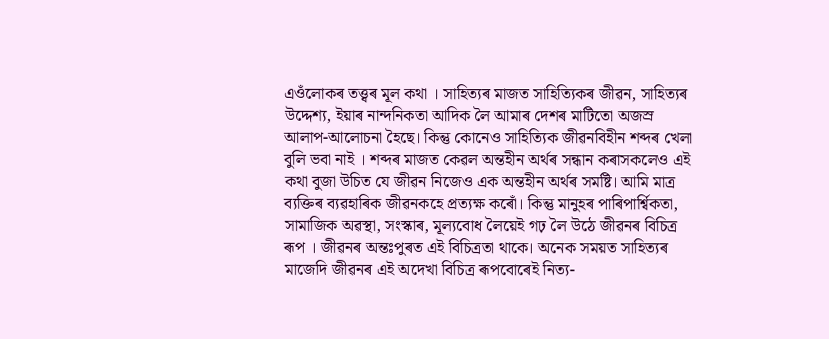এওঁলোকৰ তত্ত্বৰ মূল কথা । সাহিত্যৰ মাজত সাহিত্যিকৰ জীৱন, সাহিত্যৰ উদ্দেশ্য, ইয়াৰ নান্দনিকতা আদিক লৈ আমাৰ দেশৰ মাটিতো অজস্র আলাপ-আলোচনা হৈছে। কিন্তু কোনেও সাহিত্যিক জীৱনবিহীন শব্দৰ খেলা বুলি ভবা নাই । শব্দৰ মাজত কেৱল অন্তহীন অৰ্থৰ সন্ধান কৰাসকলেও এই কথা বুজা উচিত যে জীৱন নিজেও এক অন্তহীন অৰ্থৰ সমষ্টি। আমি মাত্ৰ ব্যক্তিৰ ব্যৱহাৰিক জীৱনকহে প্ৰত্যক্ষ কৰোঁ। কিন্তু মানুহৰ পাৰিপাৰ্শ্বিকতা, সামাজিক অৱস্থা, সংস্কাৰ, মূল্যবোধ লৈয়েই গঢ় লৈ উঠে জীৱনৰ বিচিত্ৰ ৰূপ । জীৱনৰ অন্তঃপুৰত এই বিচিত্ৰতা থাকে। অনেক সময়ত সাহিত্যৰ মাজেদি জীৱনৰ এই অদেখা বিচিত্ৰ ৰূপবোৰেই নিত্য-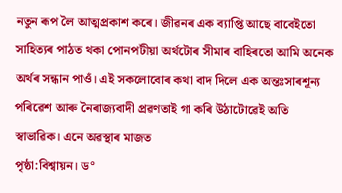নতুন ৰূপ লৈ আত্মপ্ৰকাশ কৰে। জীৱনৰ এক ব্যাপ্তি আছে বাবেইতো সাহিত্যৰ পাঠত থকা পোনপটীয়া অৰ্থটোৰ সীমাৰ বাহিৰতো আমি অনেক অৰ্থৰ সন্ধান পাওঁ। এই সকলোবোৰ কথা বাদ দিলে এক অন্তঃসাৰশূন্য পৰিৱেশ আৰু নৈৰাজ্যবাদী প্ৰৱণতাই গা কৰি উঠাটোৱেই অতি স্বাভাৱিক। এনে অৱস্থাৰ মাজত
পৃষ্ঠা:বিশ্বায়ন। ড°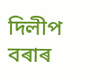দিলীপ বৰাৰ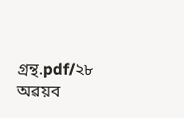গ্ৰন্থ.pdf/২৮
অৱয়ব